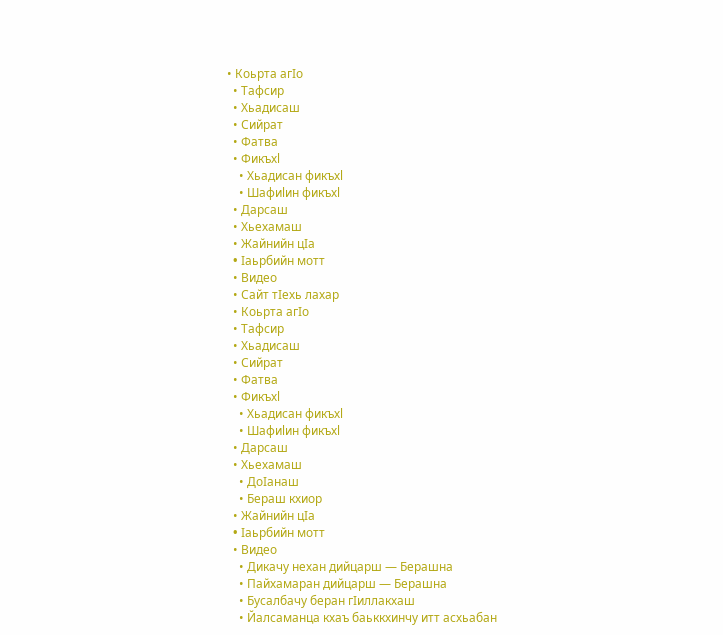• Коьрта агIо
  • Тафсир
  • Хьадисаш
  • Сийрат
  • Фатва
  • Фикъхl
    • Хьадисан фикъхl
    • Шафиlин фикъхl
  • Дарсаш
  • Хьехамаш
  • Жайнийн цIа
  • Iаьрбийн мотт
  • Видео
  • Сайт тIехь лахар
  • Коьрта агIо
  • Тафсир
  • Хьадисаш
  • Сийрат
  • Фатва
  • Фикъхl
    • Хьадисан фикъхl
    • Шафиlин фикъхl
  • Дарсаш
  • Хьехамаш
    • ДоIанаш
    • Бераш кхиор
  • Жайнийн цIа
  • Iаьрбийн мотт
  • Видео
    • Дикачу нехан дийцарш — Берашна
    • Пайхамаран дийцарш — Берашна
    • Бусалбачу беран гIиллакхаш
    • Йалсаманца кхаъ баьккхинчу итт асхьабан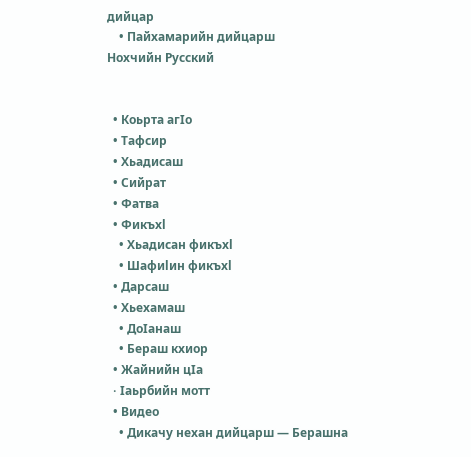дийцар
    • Пайхамарийн дийцарш
Нохчийн Русский


  • Коьрта агIо
  • Тафсир
  • Хьадисаш
  • Сийрат
  • Фатва
  • Фикъхl
    • Хьадисан фикъхl
    • Шафиlин фикъхl
  • Дарсаш
  • Хьехамаш
    • ДоIанаш
    • Бераш кхиор
  • Жайнийн цIа
  • Iаьрбийн мотт
  • Видео
    • Дикачу нехан дийцарш — Берашна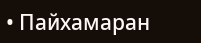• Пайхамаран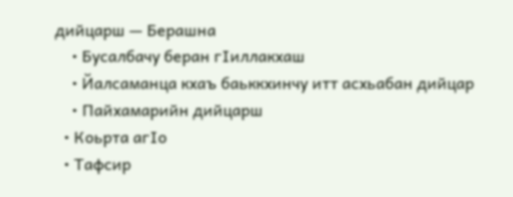дийцарш — Берашна
    • Бусалбачу беран гIиллакхаш
    • Йалсаманца кхаъ баьккхинчу итт асхьабан дийцар
    • Пайхамарийн дийцарш
  • Коьрта агIо
  • Тафсир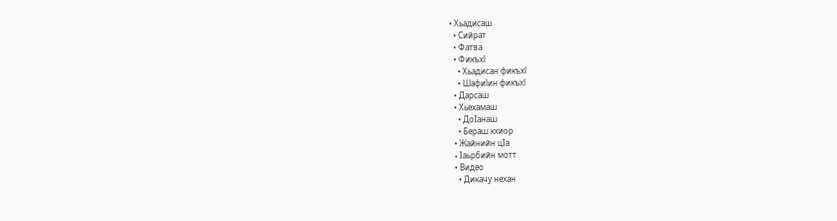• Хьадисаш
  • Сийрат
  • Фатва
  • Фикъхl
    • Хьадисан фикъхl
    • Шафиlин фикъхl
  • Дарсаш
  • Хьехамаш
    • ДоIанаш
    • Бераш кхиор
  • Жайнийн цIа
  • Iаьрбийн мотт
  • Видео
    • Дикачу нехан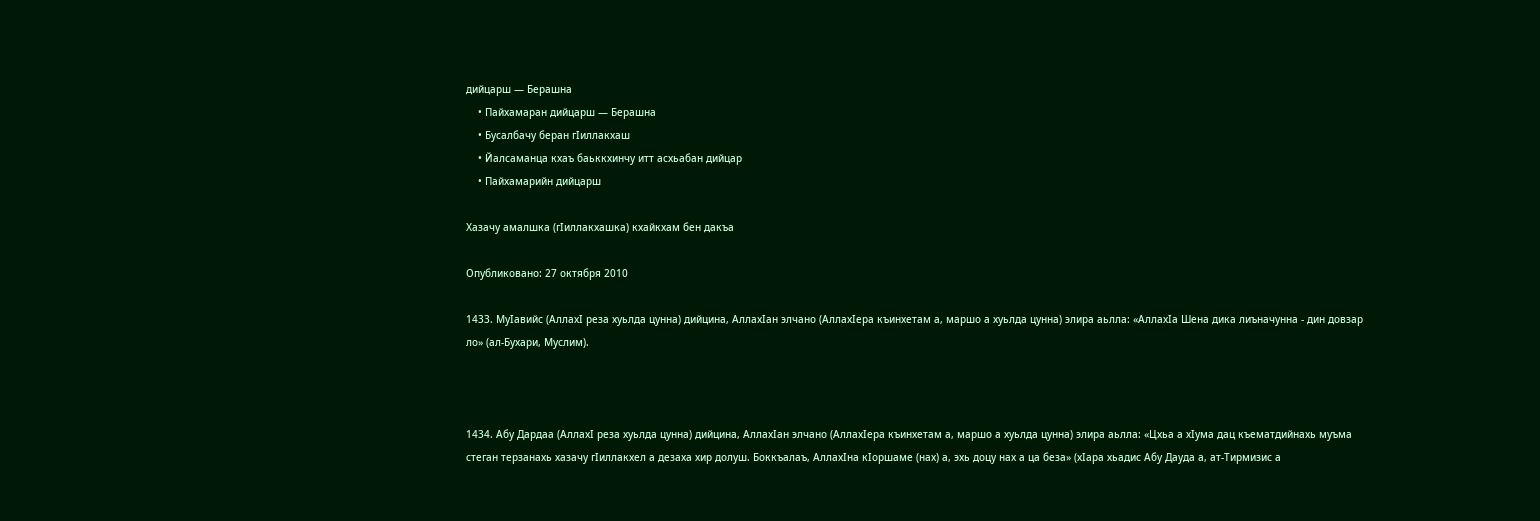дийцарш — Берашна
    • Пайхамаран дийцарш — Берашна
    • Бусалбачу беран гIиллакхаш
    • Йалсаманца кхаъ баьккхинчу итт асхьабан дийцар
    • Пайхамарийн дийцарш

Хазачу амалшка (гIиллакхашка) кхайкхам бен дакъа

Опубликовано: 27 октября 2010

1433. МуIавийс (АллахI реза хуьлда цунна) дийцина, АллахIан элчано (АллахIера къинхетам а, маршо а хуьлда цунна) элира аьлла: «АллахIа Шена дика лиъначунна - дин довзар ло» (ал-Бухари, Муслим).



1434. Абу Дардаа (АллахI реза хуьлда цунна) дийцина, АллахIан элчано (АллахIера къинхетам а, маршо а хуьлда цунна) элира аьлла: «Цхьа а хIума дац къематдийнахь муъма стеган терзанахь хазачу гIиллакхел а дезаха хир долуш. Боккъалаъ, АллахIна кIоршаме (нах) а, эхь доцу нах а ца беза» (хIара хьадис Абу Дауда а, ат-Тирмизис а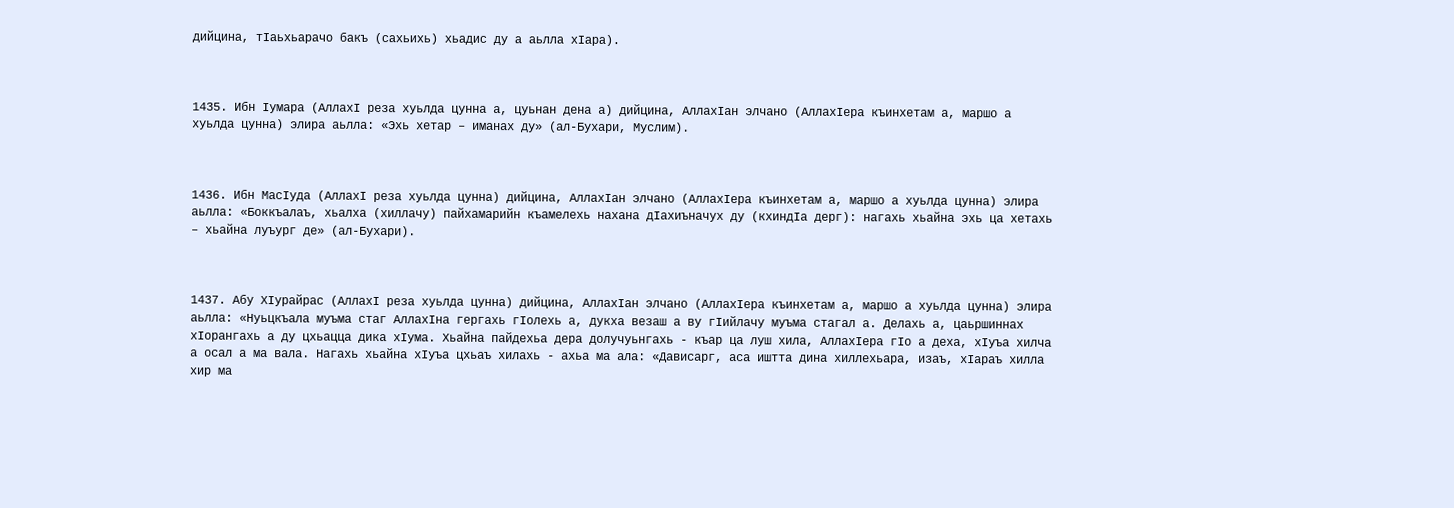дийцина, тIаьхьарачо бакъ (сахьихь) хьадис ду а аьлла хIара).



1435. Ибн Iумара (АллахI реза хуьлда цунна а, цуьнан дена а) дийцина, АллахIан элчано (АллахIера къинхетам а, маршо а хуьлда цунна) элира аьлла: «Эхь хетар – иманах ду» (ал-Бухари, Муслим).



1436. Ибн МасIуда (АллахI реза хуьлда цунна) дийцина, АллахIан элчано (АллахIера къинхетам а, маршо а хуьлда цунна) элира аьлла: «Боккъалаъ, хьалха (хиллачу) пайхамарийн къамелехь нахана дIахиъначух ду (кхиндIа дерг): нагахь хьайна эхь ца хетахь – хьайна луъург де» (ал-Бухари).



1437. Абу ХIурайрас (АллахI реза хуьлда цунна) дийцина, АллахIан элчано (АллахIера къинхетам а, маршо а хуьлда цунна) элира аьлла: «Нуьцкъала муъма стаг АллахIна гергахь гIолехь а, дукха везаш а ву гIийлачу муъма стагал а. Делахь а, цаьршиннах хIорангахь а ду цхьацца дика хIума. Хьайна пайдехьа дера долучуьнгахь - къар ца луш хила, АллахIера гIо а деха, хIуъа хилча а осал а ма вала. Нагахь хьайна хIуъа цхьаъ хилахь - ахьа ма ала: «Дависарг, аса иштта дина хиллехьара, изаъ, хIараъ хилла хир ма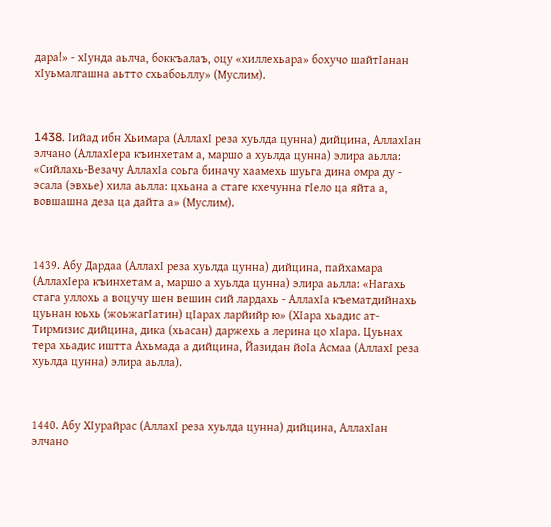дара!» - хIунда аьлча, боккъалаъ, оцу «хиллехьара» бохучо шайтIанан хIуьмалгашна аьтто схьабоьллу» (Муслим).



1438. Iийад ибн Хьимара (АллахI реза хуьлда цунна) дийцина, АллахIан элчано (АллахIера къинхетам а, маршо а хуьлда цунна) элира аьлла: «Сийлахь-Везачу АллахIа соьга биначу хаамехь шуьга дина омра ду - эсала (эвхье) хила аьлла: цхьана а стаге кхечунна гIело ца яйта а, вовшашна деза ца дайта а» (Муслим).



1439. Абу Дардаа (АллахI реза хуьлда цунна) дийцина, пайхамара (АллахIера къинхетам а, маршо а хуьлда цунна) элира аьлла: «Нагахь стага уллохь а воцучу шен вешин сий лардахь - АллахIа къематдийнахь цуьнан юьхь (жоьжагIатин) цIарах ларйийр ю» (ХIара хьадис ат-Тирмизис дийцина, дика (хьасан) даржехь а лерина цо хIара. Цуьнах тера хьадис иштта Ахьмада а дийцина, Йазидан йоIа Асмаа (АллахI реза хуьлда цунна) элира аьлла).



1440. Абу ХIурайрас (АллахI реза хуьлда цунна) дийцина, АллахIан элчано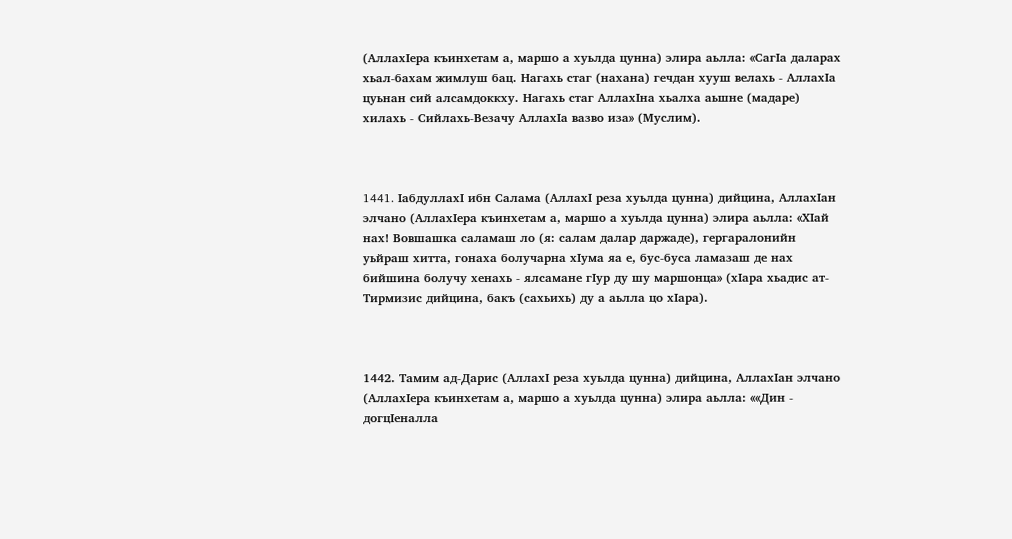(АллахIера къинхетам а, маршо а хуьлда цунна) элира аьлла: «СагIа даларах хьал-бахам жимлуш бац. Нагахь стаг (нахана) гечдан хууш велахь - АллахIа цуьнан сий алсамдоккху. Нагахь стаг АллахIна хьалха аьшне (мадаре) хилахь - Сийлахь-Везачу АллахIа вазво иза» (Муслим).



1441. IабдуллахI ибн Салама (АллахI реза хуьлда цунна) дийцина, АллахIан элчано (АллахIера къинхетам а, маршо а хуьлда цунна) элира аьлла: «ХIай нах! Вовшашка саламаш ло (я: салам далар даржаде), гергаралонийн уьйраш хитта, гонаха болучарна хIума яа е, бус-буса ламазаш де нах бийшина болучу хенахь - ялсамане гIур ду шу маршонца» (хIара хьадис ат-Тирмизис дийцина, бакъ (сахьихь) ду а аьлла цо хIара).



1442. Тамим ад-Дарис (АллахI реза хуьлда цунна) дийцина, АллахIан элчано (АллахIера къинхетам а, маршо а хуьлда цунна) элира аьлла: ««Дин - догцIеналла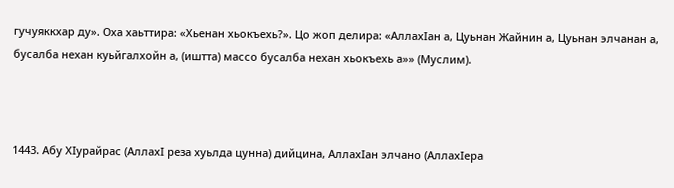гучуяккхар ду». Оха хаьттира: «Хьенан хьокъехь?». Цо жоп делира: «АллахIан а, Цуьнан Жайнин а, Цуьнан элчанан а, бусалба нехан куьйгалхойн а, (иштта) массо бусалба нехан хьокъехь а»» (Муслим).



1443. Абу ХIурайрас (АллахI реза хуьлда цунна) дийцина, АллахIан элчано (АллахIера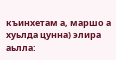къинхетам а, маршо а хуьлда цунна) элира аьлла: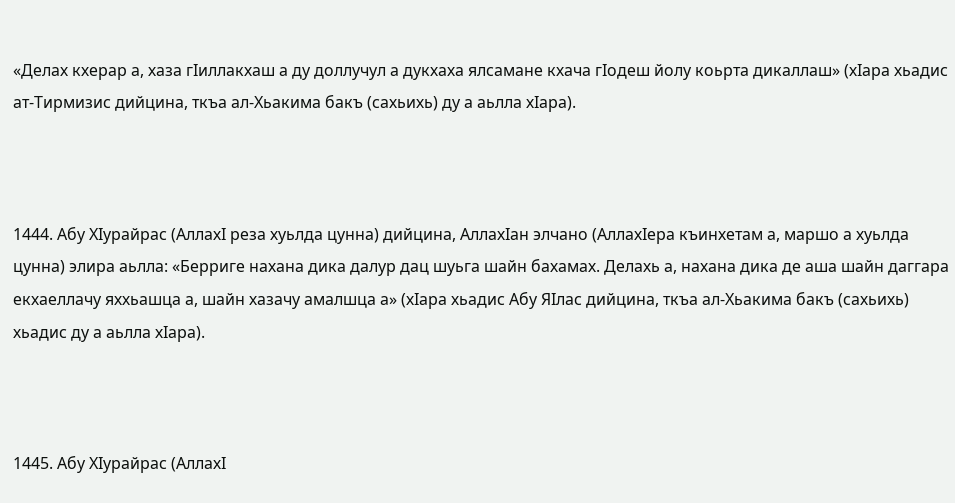«Делах кхерар а, хаза гIиллакхаш а ду доллучул а дукхаха ялсамане кхача гIодеш йолу коьрта дикаллаш» (хIара хьадис ат-Тирмизис дийцина, ткъа ал-Хьакима бакъ (сахьихь) ду а аьлла хIара).



1444. Абу ХIурайрас (АллахI реза хуьлда цунна) дийцина, АллахIан элчано (АллахIера къинхетам а, маршо а хуьлда цунна) элира аьлла: «Берриге нахана дика далур дац шуьга шайн бахамах. Делахь а, нахана дика де аша шайн даггара екхаеллачу яххьашца а, шайн хазачу амалшца а» (хIара хьадис Абу ЯIлас дийцина, ткъа ал-Хьакима бакъ (сахьихь) хьадис ду а аьлла хIара).



1445. Абу ХIурайрас (АллахI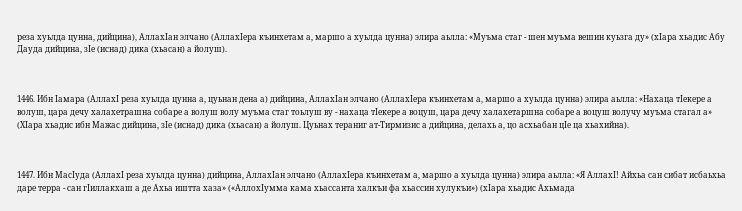реза хуьлда цунна, дийцина), АллахIан элчано (АллахIера къинхетам а, маршо а хуьлда цунна) элира аьлла: «Муъма стаг - шен муъма вешин куьзга ду» (хIара хьадис Абу Дауда дийцина, зIе (иснад) дика (хьасан) а йолуш).



1446. Ибн Iамара (АллахI реза хуьлда цунна а, цуьнан дена а) дийцина, АллахIан элчано (АллахIера къинхетам а, маршо а хуьлда цунна) элира аьлла: «Нахаца тIекере а волуш, цара дечу халахетрашна собаре а волуш волу муъма стаг тоьлуш ву - нахаца тIекере а воцуш, цара дечу халахетаршна собаре а воцуш волучу муъма стагал а» (ХIара хьадис ибн Мажас дийцина, зIе (иснад) дика (хьасан) а йолуш. Цуьнах тераниг ат-Тирмизис а дийцина, делахь а, цо асхьабан цIе ца хьахийна).



1447. Ибн МасIуда (АллахI реза хуьлда цунна) дийцина, АллахIан элчано (АллахIера къинхетам а, маршо а хуьлда цунна) элира аьлла: «Я АллахI! Айхьа сан сибат исбаьхьа даре терра - сан гIиллакхаш а де Ахьа иштта хаза» («АллохIумма кама хьассанта халкъи фа хьассин хулукъи») (хIара хьадис Ахьмада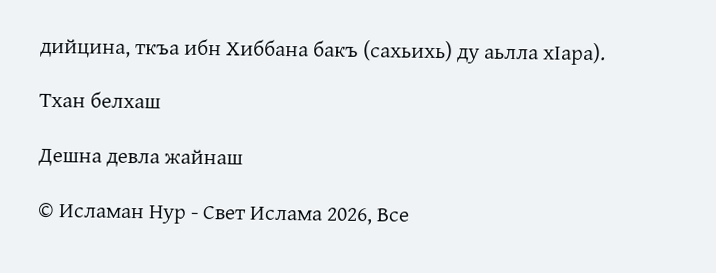дийцина, ткъа ибн Хиббана бакъ (сахьихь) ду аьлла хIара).

Тхан белхаш

Дешна девла жайнаш

© Исламан Нур - Свет Ислама 2026, Все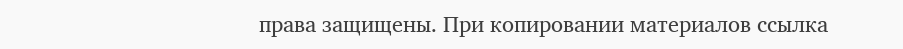права защищены. При копировании материалов ссылка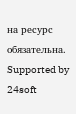на ресурс обязательна. Supported by 24soft